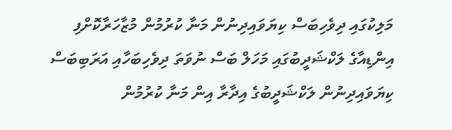މަލިކުގައި ދިވެހިބަސް ކިޔަވައިދިނުން މަނާ ކުރުމުން މުޒާހަރާކޮށްފި
އިންޑިއާގެ ލަކްޝަދީބުގައި މަހަލް ބަސް ނުވަތަ ދިވެހިބަހާއި އަރަބިބަސް ކިޔަވައިދިނުން ލަކްޝަދީބުގެ އިދާރާ އިން މަނާ ކުރުމުން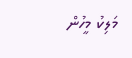މަލިކު މީހުން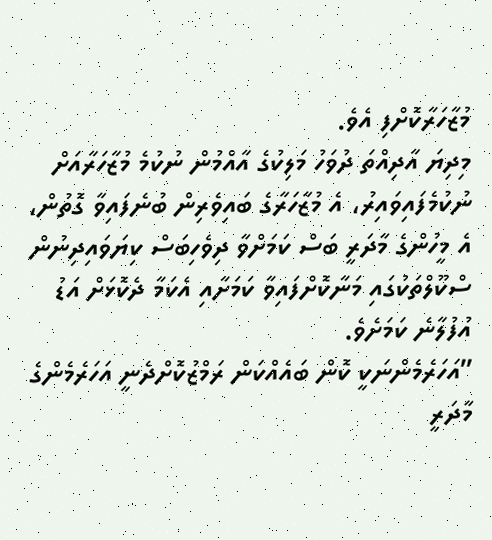މުޒާހަރާކޮށްފި އެވެ.
މިދިޔަ އާދިއްތަ ދުވަހު މަލިކުގެ އާއްމުން ނުކުމެ މުޒާހަރާއަށް ނުކުމެފައިވައިރު، އެ މުޒާހަރާގެ ބައިވެރިން ބުނެފައިވާ ގޮތުން، އެ މީހުންގެ މާދަރީ ބަސް ކަމަށްވާ ދިވެހިބަސް ކިޔަވައިދިނުން ސްކޫލްތަކުގައި މަނާކޮށްފައިވާ ކަމަށާއި އެކަމާ ދެކޮޅަށް އަޑު އުފުލާނެ ކަމަށެވެ.
”އަހަރެމެންނަކީ ކޮން ބައެއްކަން ރަމްޒުކޮށްދެނީ އަހަރެމެންގެ މާދަރީ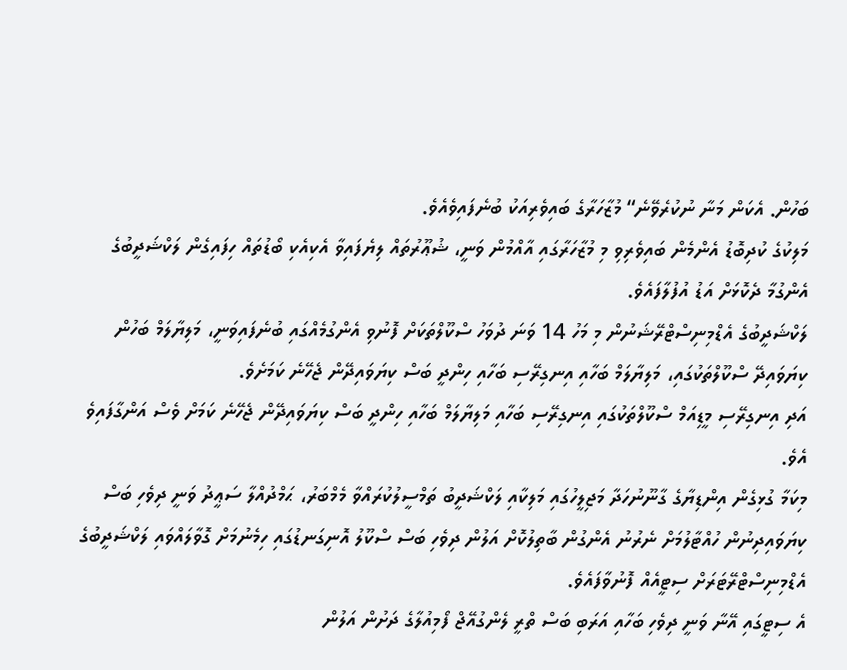ބަހުން. އެކަން މަނާ ނުކުރެވޭނެ“ މުޒާހަރާގެ ބައިވެރިއަކު ބުނެފައިވެއެވެ.
މަލިކުގެ ކުދިބޮޑު އެންމެން ބައިވެރިވި މި މުޒާހަރާގައި އާއްމުން ވަނީ، ޝުޢޫރުތައް ލިޔެފައިވާ އެކިއެކި ބޯޑުތައް ހިފައިގެން ލަކްޝަދީބުގެ އެންގުމާ ދެކޮޅަށް އަޑު އުފުލާފައެވެ.
ލަކްޝަދީބުގެ އެޑްމިނިސްޓްރޭޝަނުން މި މަހު 14 ވަނަ ދުވަހު ސްކޫލްތަކަށް ފޮނުވި އެންގުމެއްގައި ބުނެފައިވަނީ، މަލިޔާލަމް ބަހުން ކިޔަވައިދޭ ސްކޫލްތަކުގައި، މަލިޔާލަމް ބަހާއި އިނގިރޭސި ބަހާއި ހިންދީ ބަސް ކިޔަވައިދޭން ޖެހޭނެ ކަމަށެވެ.
އަދި އިނގިރޭސި މީޑިއަމް ސްކޫލްތަކުގައި އިނގިރޭސި ބަހާއި މަލިޔާލަމް ބަހާއި ހިންދީ ބަސް ކިޔަވައިދޭން ޖެހޭނެ ކަމަށް ވެސް އަންގާފައިވެ އެވެ.
މިކަމާ ގުޅިގެން އިންޑިޔާގެ ގާނޫނުހަދާ މަޖިލީހުގައި މަލިކާއި ލަކްޝަދީބު ތަމްސީލުކުރައްވާ މެމްބަރު، ޙަމްދުއްލާ ސަޢީދު ވަނީ ދިވެހި ބަސް ކިޔަވައިދިނުން ހުއްޓާލުމަށް ނެރުނު އެންގުން ބާތިލުކޮށް އަލުން ދިވެހި ބަސް ސްކޫލު އޮނިގަނޑުގައި ހިމެނުމަށް ގޮވާލައްވައި ލަކްޝަދީބުގެ އެޑްމިނިސްޓްރޭޓަރަށް ސިޓީއެއް ފޮނުވާފައެވެ.
އެ ސިޓީގައި އޭނާ ވަނީ ދިވެހި ބަހާއި އަރަބި ބަސް ތްރީ ލެންގުއޭޖް ފޯމިއުލާގެ ދަށުން އަލުން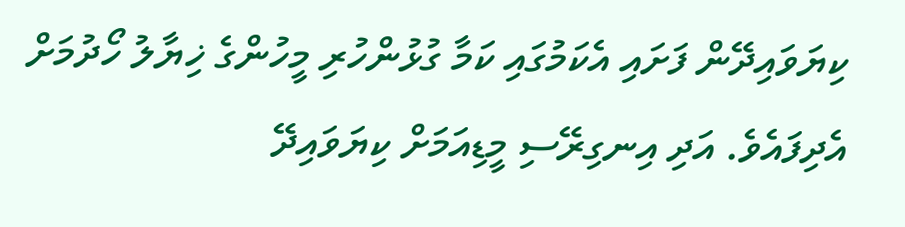ކިޔަވައިދޭން ފަށައި އެކަމުގައި ކަމާ ގުޅުންހުރި މީހުންގެ ޚިޔާލު ހޯދުމަށް އެދިފައެވެ. އަދި އިނގިރޭސި މީޑިއަމަށް ކިޔަވައިދޭ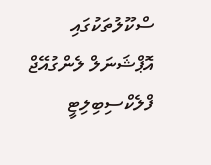ސްކޫލުތަކުގައި އޮޕްޝަނަލް ލެންގުއޭޖް ފްލެކްސިބިލިޓީ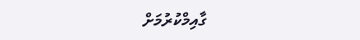ގާއިމްކުރުމަށް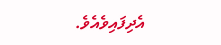އެދިފައިވެއެވެ.